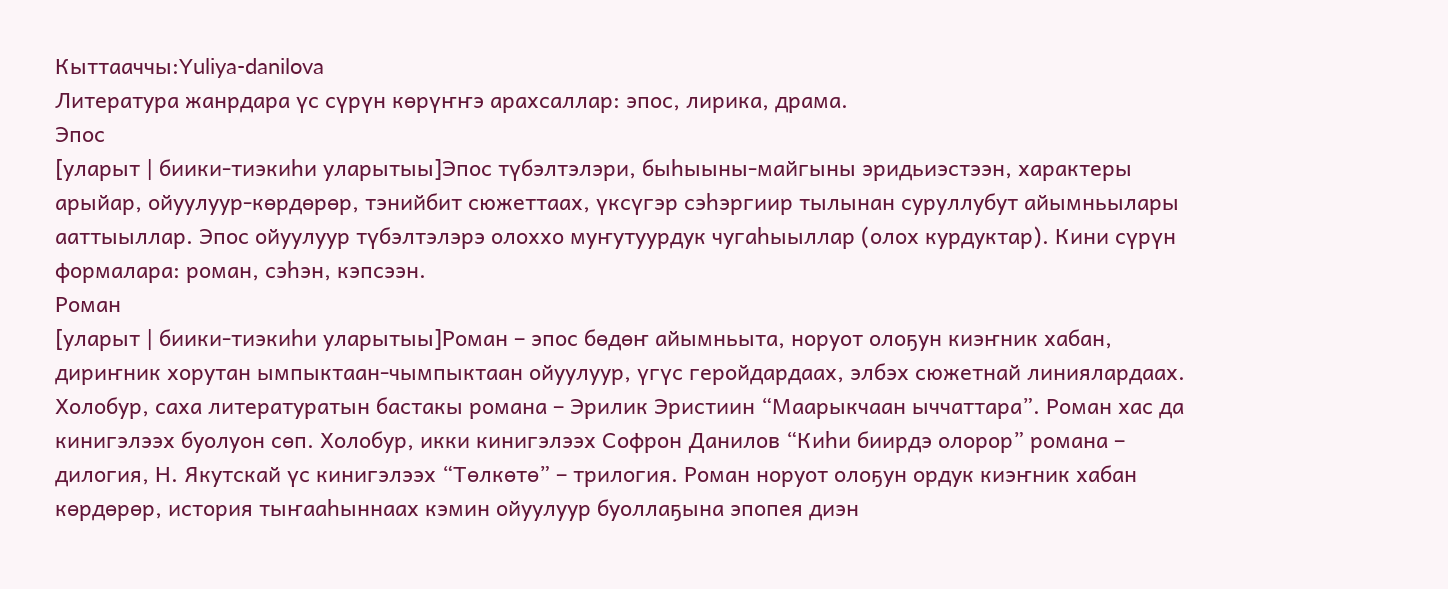Кыттааччы:Yuliya-danilova
Литература жанрдара үс сүрүн көрүҥҥэ арахсаллар: эпос, лирика, драма.
Эпос
[уларыт | биики-тиэкиһи уларытыы]Эпос түбэлтэлэри, быһыыны-майгыны эридьиэстээн, характеры арыйар, ойуулуур-көрдөрөр, тэнийбит сюжеттаах, үксүгэр сэһэргиир тылынан суруллубут айымньылары ааттыыллар. Эпос ойуулуур түбэлтэлэрэ олоххо муҥутуурдук чугаһыыллар (олох курдуктар). Кини сүрүн формалара: роман, сэһэн, кэпсээн.
Роман
[уларыт | биики-тиэкиһи уларытыы]Роман – эпос бөдөҥ айымньыта, норуот олоҕун киэҥник хабан, дириҥник хорутан ымпыктаан-чымпыктаан ойуулуур, үгүс геройдардаах, элбэх сюжетнай линиялардаах. Холобур, саха литературатын бастакы романа – Эрилик Эристиин “Маарыкчаан ыччаттара”. Роман хас да кинигэлээх буолуон сөп. Холобур, икки кинигэлээх Софрон Данилов “Киһи биирдэ олорор” романа – дилогия, Н. Якутскай үс кинигэлээх “Төлкөтө” – трилогия. Роман норуот олоҕун ордук киэҥник хабан көрдөрөр, история тыҥааһыннаах кэмин ойуулуур буоллаҕына эпопея диэн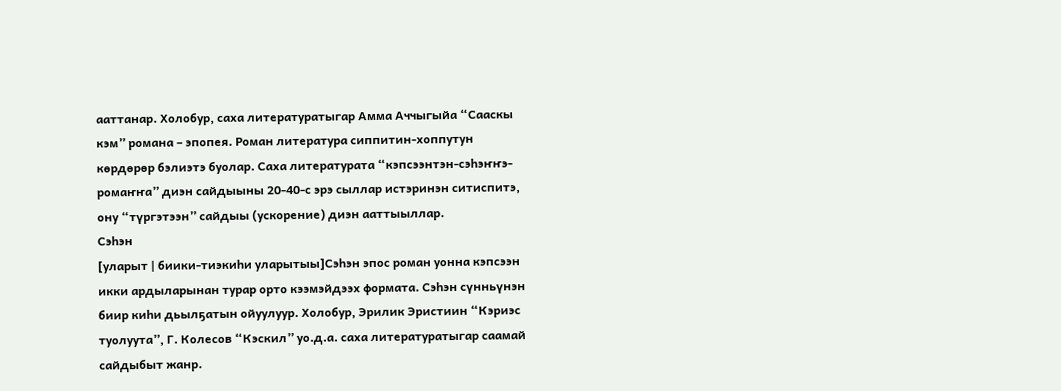ааттанар. Холобур, саха литературатыгар Амма Аччыгыйа “Сааскы кэм” романа – эпопея. Роман литература сиппитин-хоппутун көрдөрөр бэлиэтэ буолар. Саха литературата “кэпсээнтэн-сэһэҥҥэ-ромаҥҥа” диэн сайдыыны 20-40-с эрэ сыллар истэринэн ситиспитэ, ону “түргэтээн” сайдыы (ускорение) диэн ааттыыллар.
Сэһэн
[уларыт | биики-тиэкиһи уларытыы]Сэһэн эпос роман уонна кэпсээн икки ардыларынан турар орто кээмэйдээх формата. Сэһэн сүнньүнэн биир киһи дьылҕатын ойуулуур. Холобур, Эрилик Эристиин “Кэриэс туолуута”, Г. Колесов “Кэскил” уо.д.а. саха литературатыгар саамай сайдыбыт жанр.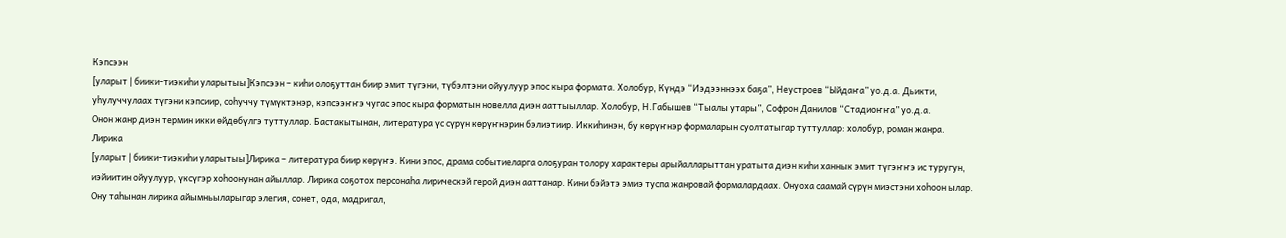Кэпсээн
[уларыт | биики-тиэкиһи уларытыы]Кэпсээн – киһи олоҕуттан биир эмит түгэни, түбэлтэни ойуулуур эпос кыра формата. Холобур, Күндэ “Иэдээннээх баҕа”, Неустроев “Ыйдаҥа” уо.д.а. Дьикти, уһулуччулаах түгэни кэпсиир, соһуччу түмүктэнэр, кэпсээҥҥэ чугас эпос кыра форматын новелла диэн ааттыыллар. Холобур, Н.Габышев “Тыалы утары”, Софрон Данилов “Стадиоҥҥа” уо.д.а.
Онон жанр диэн термин икки өйдөбүлгэ туттуллар. Бастакытынан, литература үс сүрүн көрүҥнэрин бэлиэтиир. Иккиһинэн, бу көрүҥнэр формаларын суолтатыгар туттуллар: холобур, роман жанра.
Лирика
[уларыт | биики-тиэкиһи уларытыы]Лирика – литература биир көрүҥэ. Кини эпос, драма событиеларга олоҕуран толору характеры арыйалларыттан уратыта диэн киһи ханнык эмит түгэҥҥэ ис туругун, иэйиитин ойуулуур, үксүгэр хоһоонунан айыллар. Лирика соҕотох персонаһа лирическэй герой диэн ааттанар. Кини бэйэтэ эмиэ туспа жанровай формалардаах. Онуоха саамай сүрүн миэстэни хоһоон ылар. Ону таһынан лирика айымньыларыгар элегия, сонет, ода, мадригал,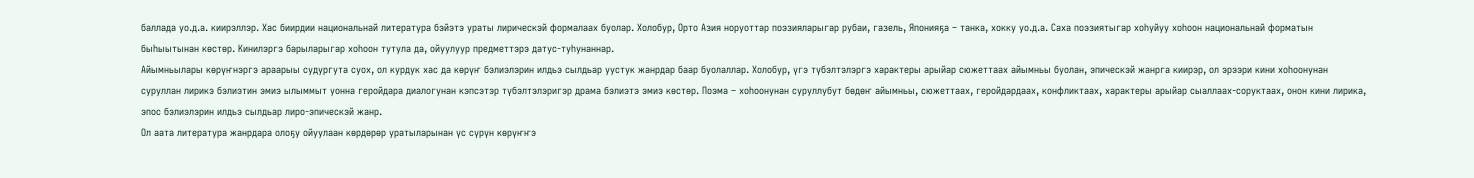баллада уо.д.а. киирэллэр. Хас биирдии национальнай литература бэйэтэ ураты лирическэй формалаах буолар. Холобур, Орто Азия норуоттар поэзияларыгар рубаи, газель, Японияҕа – танка, хокку уо.д.а. Саха поэзиятыгар хоһуйуу хоһоон национальнай форматын быһыытынан көстөр. Кинилэргэ барыларыгар хоһоон тутула да, ойуулуур предметтэрэ датус-туһунаннар.
Айымньылары көрүҥнэргэ араарыы судургута суох, ол курдук хас да көрүҥ бэлиэлэрин илдьэ сылдьар уустук жанрдар баар буолаллар. Холобур, үгэ түбэлтэлэргэ характеры арыйар сюжеттаах айымньы буолан, эпическэй жанрга киирэр, ол эрээри кини хоһоонунан суруллан лирикэ бэлиэтин эмиэ ылыммыт уонна геройдара диалогунан кэпсэтэр түбэлтэлэригэр драма бэлиэтэ эмиэ көстөр. Поэма – хоһоонунан суруллубут бөдөҥ айымньы, сюжеттаах, геройдардаах, конфликтаах, характеры арыйар сыаллаах-соруктаах, онон кини лирика, эпос бэлиэлэрин илдьэ сылдьар лиро-эпическэй жанр.
Ол аата литература жанрдара олоҕу ойуулаан көрдөрөр уратыларынан үс сүрүн көрүҥҥэ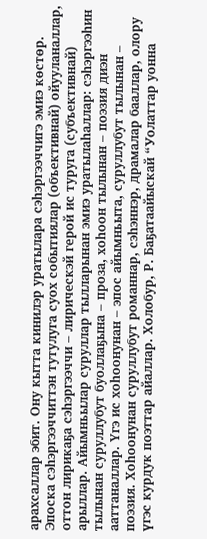арахсаллар эбит. Ону кытта кинилэр уратылара сэһэргээччигэ эмиэ көстөр. Эпоска сэһэргээччиттэн тутулуга суох событиялар (объективнай) ойууланаллар, оттон лирикаҕа сэһэргээччи – лирическэй герой ис туруга (субъективнай) арыллар. Айымньылар суруллар тылларынан эмиэ уратылаһаллар: сэһэргээһин тылынан суруллубут буоллаҕына – проза, хоһоон тылынан – поэзия диэн ааттаналлар. Үгэ ис хоһоонунан – эпос айымньыта, суруллубут тылынан – поэзия. Хоһоонунан суруллубут романнар, сэһэннэр, драмалар бааллар, олору үгэс курдук поэттар айаллар. Холобур, Р. Баҕатаайыскай “Уолаттар уонна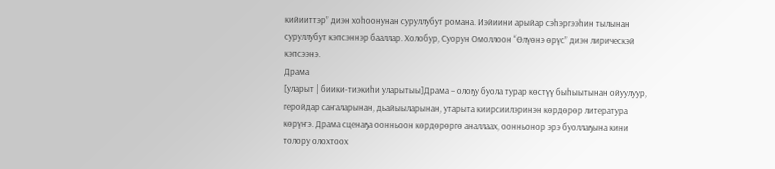кийииттэр” диэн хоһоонунан суруллубут романа. Иэйиини арыйар сэһэргээһин тылынан суруллубут кэпсэннэр бааллар. Холобур, Суорун Омоллоон “Өлүөнэ өрүс” диэн лирическэй кэпсээнэ.
Драма
[уларыт | биики-тиэкиһи уларытыы]Драма – олоҕу буола турар көстүү быһыытынан ойуулуур, геройдар саҥаларынан, дьайыыларынан, утарыта киирсиилэринэн көрдөрөр литература көрүҥэ. Драма сценаҕа оонньоон көрдөрөргө аналлаах, оонньонор эрэ буоллаҕына кини толору олохтоох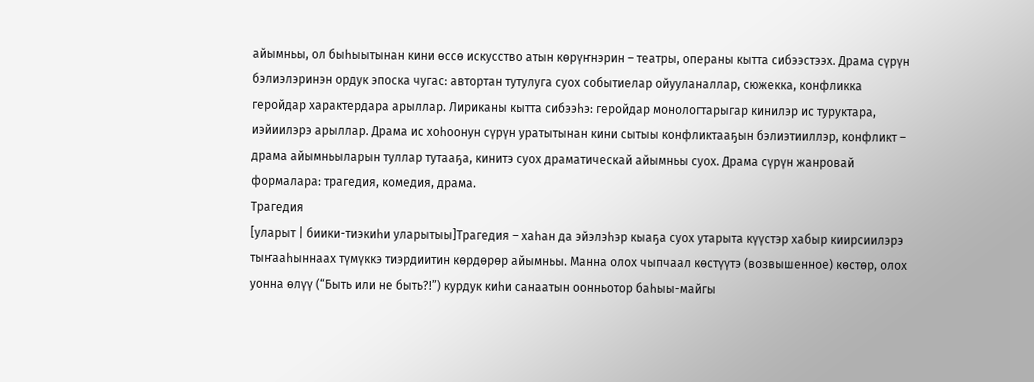айымньы, ол быһыытынан кини өссө искусство атын көрүҥнэрин – театры, операны кытта сибээстээх. Драма сүрүн бэлиэлэринэн ордук эпоска чугас: автортан тутулуга суох событиелар ойууланаллар, сюжекка, конфликка геройдар характердара арыллар. Лириканы кытта сибээһэ: геройдар монологтарыгар кинилэр ис туруктара, иэйиилэрэ арыллар. Драма ис хоһоонун сүрүн уратытынан кини сытыы конфликтааҕын бэлиэтииллэр, конфликт – драма айымньыларын туллар тутааҕа, кинитэ суох драматическай айымньы суох. Драма сүрүн жанровай формалара: трагедия, комедия, драма.
Трагедия
[уларыт | биики-тиэкиһи уларытыы]Трагедия – хаһан да эйэлэһэр кыаҕа суох утарыта күүстэр хабыр киирсиилэрэ тыҥааһыннаах түмүккэ тиэрдиитин көрдөрөр айымньы. Манна олох чыпчаал көстүүтэ (возвышенное) көстөр, олох уонна өлүү (“Быть или не быть?!”) курдук киһи санаатын оонньотор баһыы-майгы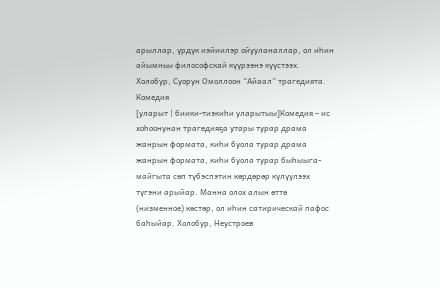арыллар, үрдүк иэйиилэр ойууланаллар, ол иһин айымньы философскай күүрээнэ күүстээх. Холобур, Суорун Омоллоон “Айаал” трагедията.
Комедия
[уларыт | биики-тиэкиһи уларытыы]Комедия – ис хоһоонунан трагедияҕа утары турар драма жанрын формата, киһи буола турар драма жанрын формата, киһи буола турар быһыыга-майгыта сөп түбэспэтин көрдөрөр күлүүлээх түгэни арыйар. Манна олох алын өттө (низменное) көстөр, ол иһин сатирическай пафос баһыйар. Холобур, Неустроев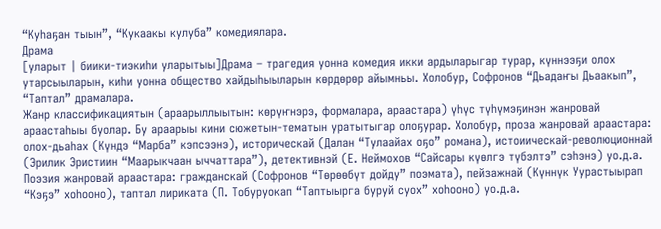“Куһаҕан тыын”, “Кукаакы кулуба” комедиялара.
Драма
[уларыт | биики-тиэкиһи уларытыы]Драма – трагедия уонна комедия икки ардыларыгар турар, күннээҕи олох утарсыыларын, киһи уонна общество хайдыһыыларын көрдөрөр айымньы. Холобур, Софронов “Дьадаҥы Дьаакып”, “Таптал” драмалара.
Жанр классификациятын (араарыллыытын: көрүҥнэрэ, формалара, араастара) үһүс түһүмэҕинэн жанровай араастаһыы буолар. Бу араарыы кини сюжетын-тематын уратытыгар олоҕурар. Холобур, проза жанровай араастара: олох-дьаһах (Күндэ “Марба” кэпсээнэ), историческай (Далан “Тулаайах оҕо” романа), истоиическай-революционнай (Эрилик Эристиин “Маарыкчаан ыччаттара”), детективнэй (Е. Неймохов “Сайсары күөлгэ түбэлтэ” сэһэнэ) уо.д.а. Поэзия жанровай араастара: гражданскай (Софронов “Төрөөбүт дойду” поэмата), пейзажнай (Күннүк Уурастыырап “Кэҕэ” хоһооно), таптал лириката (П. Тобуруокап “Таптыырга буруй суох” хоһооно) уо.д.а.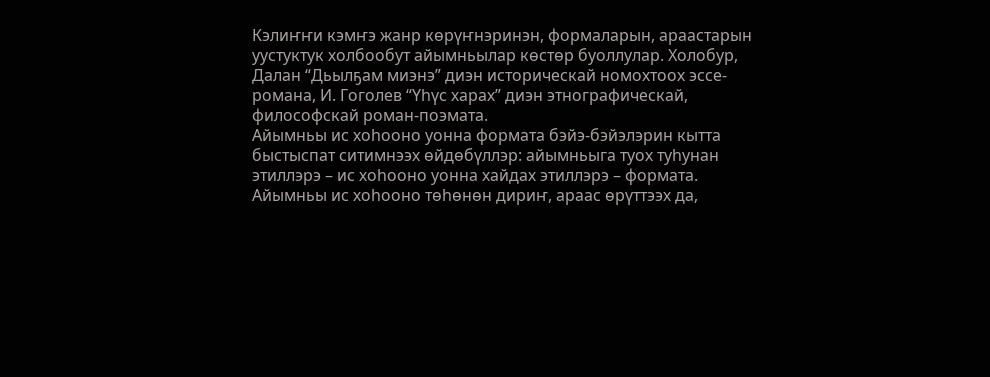Кэлиҥҥи кэмҥэ жанр көрүҥнэринэн, формаларын, араастарын уустуктук холбообут айымньылар көстөр буоллулар. Холобур, Далан “Дьылҕам миэнэ” диэн историческай номохтоох эссе-романа, И. Гоголев “Үһүс харах” диэн этнографическай, философскай роман-поэмата.
Айымньы ис хоһооно уонна формата бэйэ-бэйэлэрин кытта быстыспат ситимнээх өйдөбүллэр: айымньыга туох туһунан этиллэрэ – ис хоһооно уонна хайдах этиллэрэ – формата. Айымньы ис хоһооно төһөнөн дириҥ, араас өрүттээх да,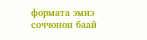формата эмиэ соччонон баай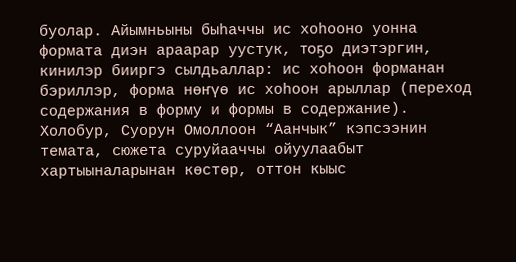буолар. Айымньыны быһаччы ис хоһооно уонна формата диэн араарар уустук, тоҕо диэтэргин, кинилэр бииргэ сылдьаллар: ис хоһоон форманан бэриллэр, форма нөҥүө ис хоһоон арыллар (переход содержания в форму и формы в содержание). Холобур, Суорун Омоллоон “Аанчык” кэпсээнин темата, сюжета суруйааччы ойуулаабыт хартыыналарынан көстөр, оттон кыыс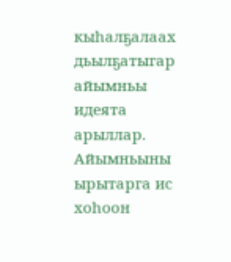кыһалҕалаах дьылҕатыгар айымньы идеята арыллар. Айымньыны ырытарга ис хоһоон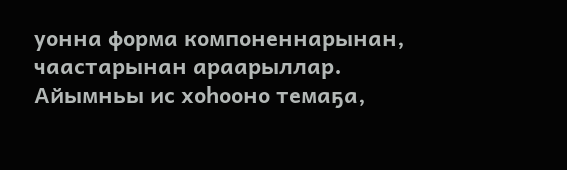уонна форма компоненнарынан, чаастарынан араарыллар. Айымньы ис хоһооно темаҕа,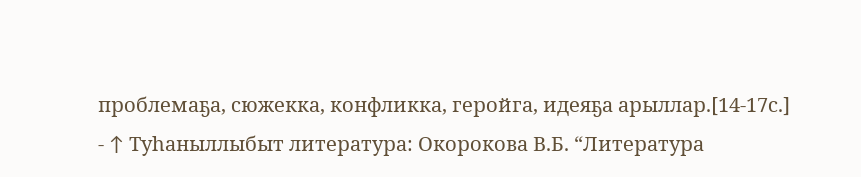проблемаҕа, сюжекка, конфликка, геройга, идеяҕа арыллар.[14-17с.]
- ↑ Туһаныллыбыт литература: Окорокова В.Б. “Литература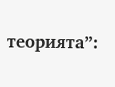теорията”: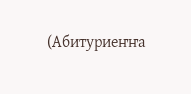(Абитуриеҥҥа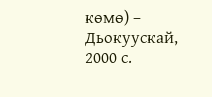көмө) – Дьокуускай, 2000 с.